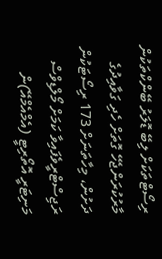ރިސޯޓްތަކަށް ލިބޭ ޑޮލަރު ބޭންކްތަކުން މާރުކުރަންޖެހޭ ގޮތަށް ހެދި ގަވާއިދުގެ ދަށުން، މިހާތަނަށް 173 ރިސޯޓަކުން ރަޖިސްޓްރީވެފައިވާ ކަމަށް މޯލްޑިވްސް މަނިޓަރީ އޮތޯރިޓީ (އެމްއެމްއޭ)ން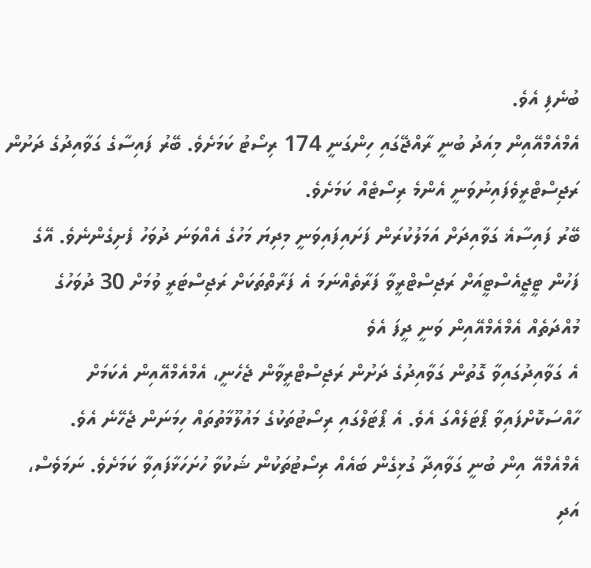ބުނެފި އެވެ.
އެމްއެމްއޭއިން މިއަދު ބުނީ ރާއްޖޭގައި ހިންގަނީ 174 ރިސޯޓު ކަމަށެވެ. ބޭރު ފައިސާގެ ގަވާއިދުގެ ދަށުން ރަޖިސްޓްރީވެފައިނުވަނީ އެންމެ ރިސޯޓެއް ކަމަށެވެ.
ބޭރު ފައިސާޣެ ގަވާއިދަށް އަމަލުކުރަން ފަށައިފައިވަނީ މިދިޔަ މަހުގެ އެއްވަނަ ދުވަހު ފެށިގެންނެވެ. އޭގެ ފަހުން ޓީޖީއެސްޓީއަށް ރަޖިސްޓްރީވާ ފަރާތެއްނަމަ އެ ފަރާތްތަކަށް ރަޖިސްޓަރީ ވުމަށް 30 ދުވަހުގެ މުއްދަތެއް އެމްއެމްއޭއިން ވަނީ ދީފަ އެވެ
އެ ގަވާއިދުގައިވާ ގޮތުން ގަވާއިދުގެ ދަށުން ރަޖިސްޓްރީވާން ޖެހެނީ، އެމްއެމްއޭއިން އެކަމަށް ހާއްސަކޮށްފައިވާ ޕޯޓަލެއްގަ އެވެ. އެ ޕޯޓަލްގައި ރިސޯޓުތަކުގެ މައުލޫމާތުތައް ހިމަނަން ޖެހޭނެ އެވެ.
އެމްއެމްއޭ އިން ބުނީ ގަވާއިދާ ގުޅިގެން ބައެއް ރިސޯޓުތަކުން ޝަކުވާ ހުށަހަޅާފައިވާ ކަމަށެވެ. ނަމަވެސް، އަދި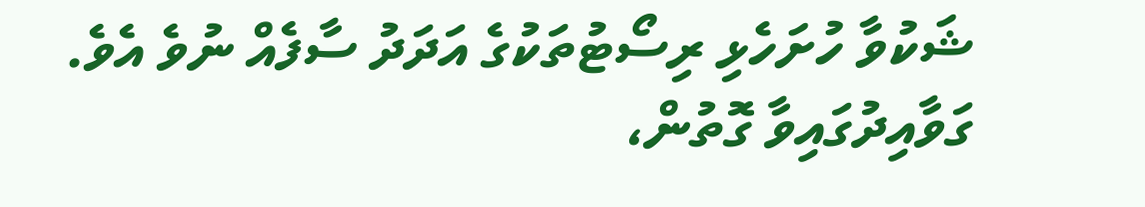ޝަކުވާ ހުށަހެޅި ރިސޯޓުތަކުގެ އަދަދު ސާފެއް ނުވެ އެވެ.
ގަވާއިދުގައިވާ ގޮތުން،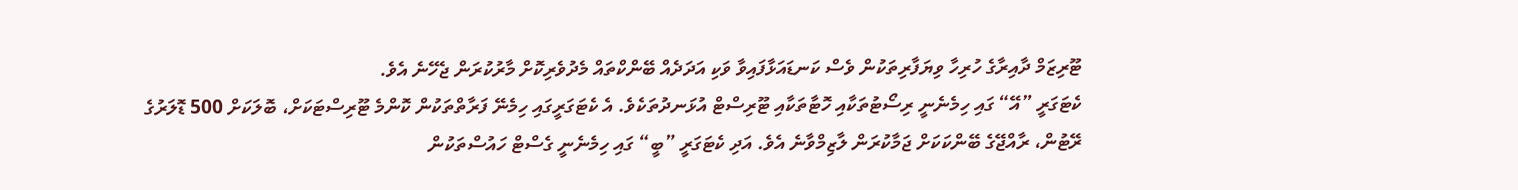ޓޫރިޒަމް ދާއިރާގެ ހުރިހާ ވިޔަފާރިތަކުން ވެސް ކަނޑައަޅާފައިވާ ވަކި އަދަދެއް ބޭންކްތައް މެދުވެރިކޮށް މާރުކުރަން ޖެހޭނެ އެވެ.
ކެޓަގަރީ ”އޭ“ ގައި ހިމެނެނީ ރިސޯޓުތަކާއި ހޮޓާތަކާއި ޓޫރިސްޓް އުޅަނދުތަކެވެ. އެ ކެޓަގަރީގައި ހިމެނޭ ފަރާތްތަކުން ކޮންމެ ޓޫރިސްޓަކަށް، ބޮލަކަށް 500 ޑޮލަރުގެ ރޭޓުން، ރާއްޖޭގެ ބޭންކަކަށް ޖަމާކުރަން ލާޒިމްވާނެ އެވެ. އަދި ކެޓަގަރީ ”ބީ“ ގައި ހިމެނެނީ ގެސްޓް ހައުސްތަކުން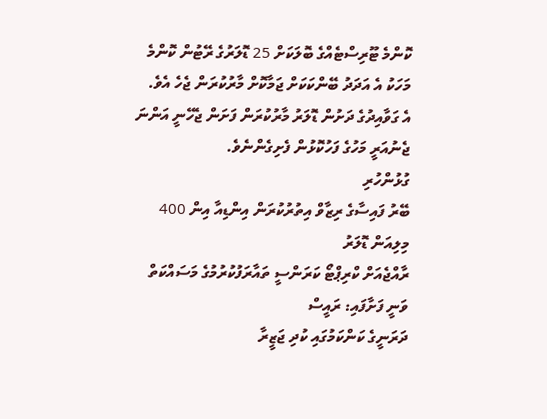ކޮންމެ ޓޫރިސްޓެއްގެ ބޮލަކަށް 25 ޑޮލަރުގެ ރޭޓުން ކޮންމެ މަހަކު އެ އަދަދު ބޭންކަކަށް ޖަމާކޮށް މާރުކުރަން ޖެހެ އެވެ.
އެ ގަވާއިދުގެ ދަށުން ޑޮލަރު މާރުކުރަން ފަށަން ޖެހޭނީ އަންނަ ޖެނުއަރީ މަހުގެ ފަހުކޮޅުން ފެށިގެންނެވެ.
ގުޅުންހުރި
ބޭރު ފައިސާގެ ރިޒާވް އިތުރުކުރަން އިންޑިއާ އިން 400 މިލިއަން ޑޮލަރު
ރާއްޖެއަށް ކްރިޕްޓޯ ކަރަންސީ ތައާރަފުކުރުމުގެ މަސައްކަތް ވަނީ ފަށާފައި: ރައީސް
ދަރަނީގެ ކަންކަމުގައި ކުދި ޖަޒީރާ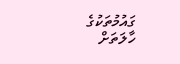ގައުމުތަކުގެ ހާލަތަށް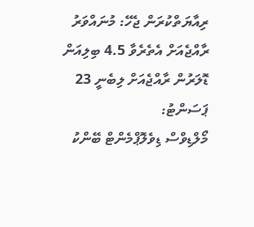ރިއާޔަތްކުރަން ޖެހޭ: މުނައްވަރު
ރާއްޖެއަށް އެތެރެވާ 4.5 ބިލިއަން ޑޮލަރުން ރާއްޖެއަށް ލިބެނީ 23 ޕަސަންޓު:
މޯލްޑިވްސް ޑިވެލޮޕްމެންޓް ބޭންކު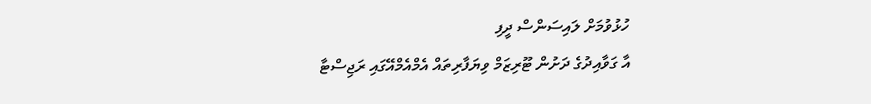ހުޅުވުމަށް ލައިސަންސް ދީފި
އާ ގަވާއިދުގެ ދަށުން ޓޫރިޒަމް ވިޔަފާރިތައް އެމްއެމްއޭގައި ރަޖިސްޓާ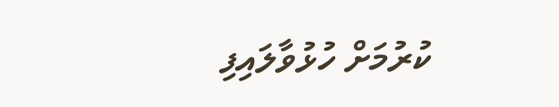ކުރުމަށް ހުޅުވާލައިފި